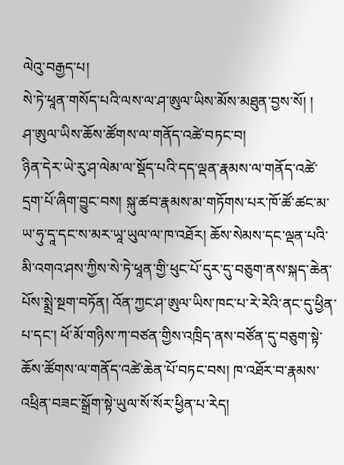ལེའུ་བརྒྱད་པ།
སེ་ཏེ་ཕཱན་གསོད་པའི་ལས་ལ་ཤ་ཨུལ་ཡིས་མོས་མཐུན་བྱས་སོ། །
ཤ་ཨུལ་ཡིས་ཆོས་ཚོགས་ལ་གནོད་འཚེ་བཏང་བ།
ཉིན་དེར་ཡེ་རུ་ཤ་ལེམ་ལ་སྡོད་པའི་དད་ལྡན་རྣམས་ལ་གནོད་འཚེ་དྲག་པོ་ཞིག་བྱུང་བས། སྐུ་ཚབ་རྣམས་མ་གཏོགས་པར་ཁོ་ཚོ་ཚང་མ་ཡ་ཧུ་དཱ་དང་ས་མར་ཡཱ་ཡུལ་ལ་ཁ་འཐོར། ཆོས་སེམས་དང་ལྡན་པའི་མི་འགའ་ཤས་ཀྱིས་སེ་ཏེ་ཕཱན་གྱི་ཕུང་པོ་དུར་དུ་བཅུག་ནས་སྐད་ཆེན་པོས་སྨྲེ་སྔག་བཏོན། འོན་ཀྱང་ཤ་ཨུལ་ཡིས་ཁང་པ་རེ་རེའི་ནང་དུ་ཕྱིན་པ་དང་། ཕོ་མོ་གཉིས་ཀ་བཙན་གྱིས་འཁྲིད་ནས་བཙོན་དུ་བཅུག་སྟེ་ཆོས་ཚོགས་ལ་གནོད་འཚེ་ཆེན་པོ་བཏང་བས། ཁ་འཐོར་བ་རྣམས་འཕྲིན་བཟང་སྒྲོག་སྟེ་ཡུལ་སོ་སོར་ཕྱིན་པ་རེད།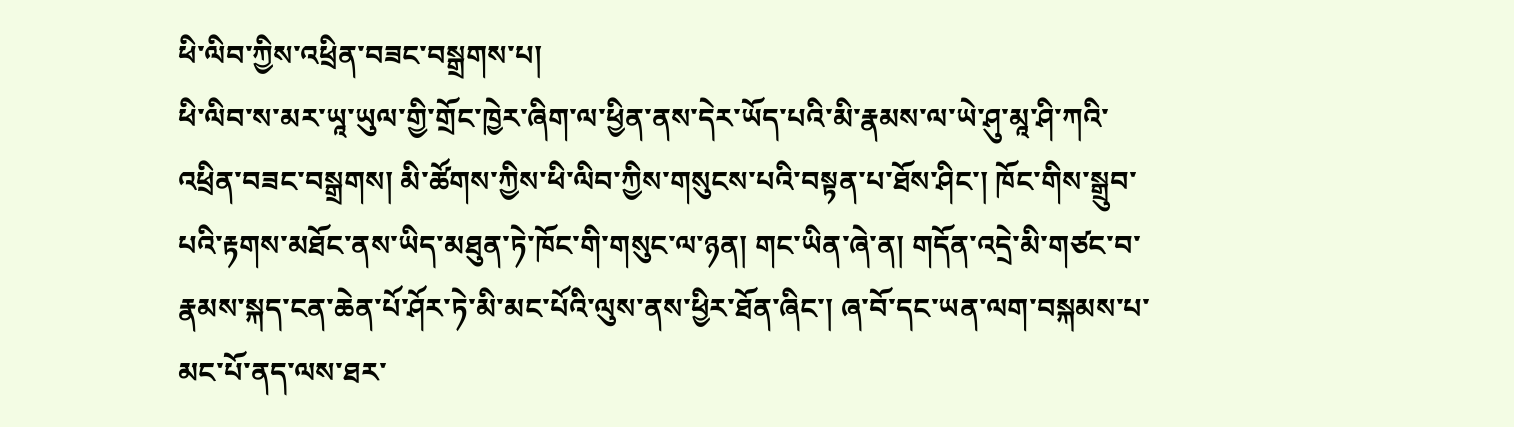ཕི་ལིབ་ཀྱིས་འཕྲིན་བཟང་བསྒྲགས་པ།
ཕི་ལིབ་ས་མར་ཡཱ་ཡུལ་གྱི་གྲོང་ཁྱེར་ཞིག་ལ་ཕྱིན་ནས་དེར་ཡོད་པའི་མི་རྣམས་ལ་ཡེ་ཤུ་མཱ་ཤི་ཀའི་འཕྲིན་བཟང་བསྒྲགས། མི་ཚོགས་ཀྱིས་ཕི་ལིབ་ཀྱིས་གསུངས་པའི་བསྟན་པ་ཐོས་ཤིང་། ཁོང་གིས་སྒྲུབ་པའི་རྟགས་མཐོང་ནས་ཡིད་མཐུན་ཏེ་ཁོང་གི་གསུང་ལ་ཉན། གང་ཡིན་ཞེ་ན། གདོན་འདྲེ་མི་གཙང་བ་རྣམས་སྐད་ངན་ཆེན་པོ་ཤོར་ཏེ་མི་མང་པོའི་ལུས་ནས་ཕྱིར་ཐོན་ཞིང་། ཞ་བོ་དང་ཡན་ལག་བསྐམས་པ་མང་པོ་ནད་ལས་ཐར་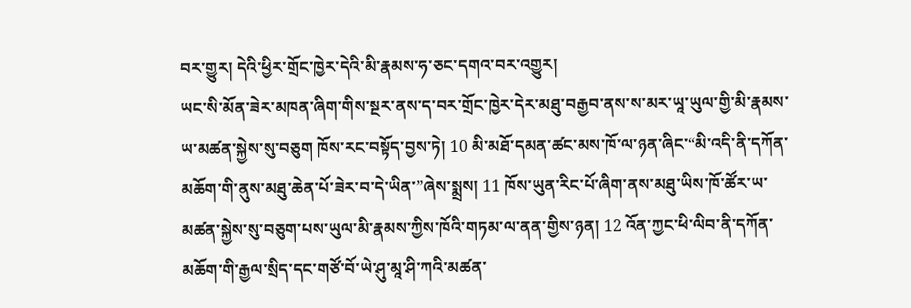བར་གྱུར། དེའི་ཕྱིར་གྲོང་ཁྱེར་དེའི་མི་རྣམས་ཧ་ཅང་དགའ་བར་འགྱུར།
ཡང་སི་མོན་ཟེར་མཁན་ཞིག་གིས་སྔར་ནས་ད་བར་གྲོང་ཁྱེར་དེར་མཐུ་བརྒྱབ་ནས་ས་མར་ཡཱ་ཡུལ་གྱི་མི་རྣམས་ཡ་མཚན་སྐྱེས་སུ་བཅུག ཁོས་རང་བསྟོད་བྱས་ཏེ། 10 མི་མཐོ་དམན་ཚང་མས་ཁོ་ལ་ཉན་ཞིང་“མི་འདི་ནི་དཀོན་མཆོག་གི་ནུས་མཐུ་ཆེན་པོ་ཟེར་བ་དེ་ཡིན་”ཞེས་སྨྲས། 11 ཁོས་ཡུན་རིང་པོ་ཞིག་ནས་མཐུ་ཡིས་ཁོ་ཚོར་ཡ་མཚན་སྐྱེས་སུ་བཅུག་པས་ཡུལ་མི་རྣམས་ཀྱིས་ཁོའི་གཏམ་ལ་ནན་གྱིས་ཉན། 12 འོན་ཀྱང་ཕི་ལིབ་ནི་དཀོན་མཆོག་གི་རྒྱལ་སྲིད་དང་གཙོ་བོ་ཡེ་ཤུ་མཱ་ཤི་ཀའི་མཚན་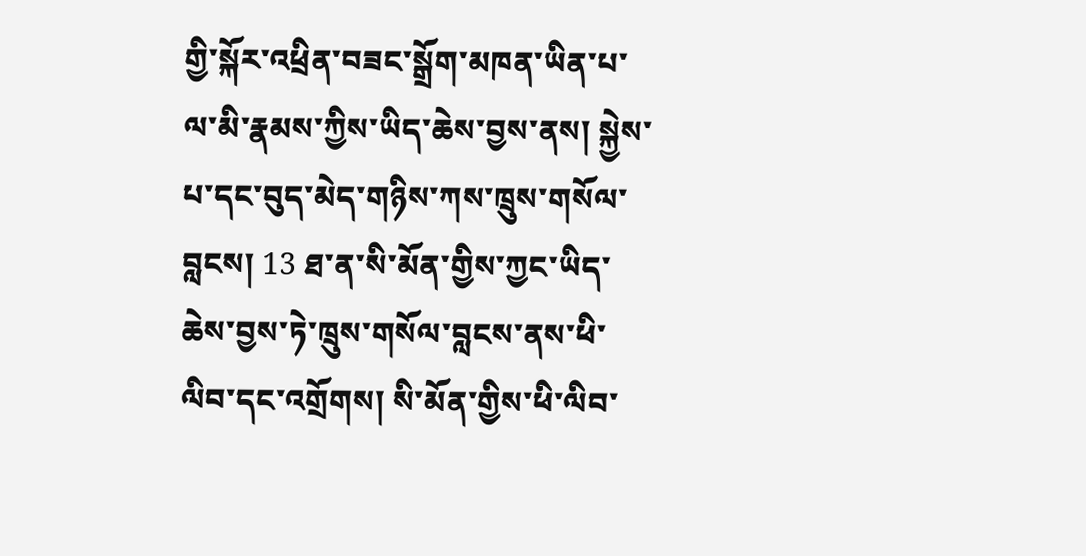གྱི་སྐོར་འཕྲིན་བཟང་སྒྲོག་མཁན་ཡིན་པ་ལ་མི་རྣམས་ཀྱིས་ཡིད་ཆེས་བྱས་ནས། སྐྱེས་པ་དང་བུད་མེད་གཉིས་ཀས་ཁྲུས་གསོལ་བླངས། 13 ཐ་ན་སི་མོན་གྱིས་ཀྱང་ཡིད་ཆེས་བྱས་ཏེ་ཁྲུས་གསོལ་བླངས་ནས་ཕི་ལིབ་དང་འགྲོགས། སི་མོན་གྱིས་ཕི་ལིབ་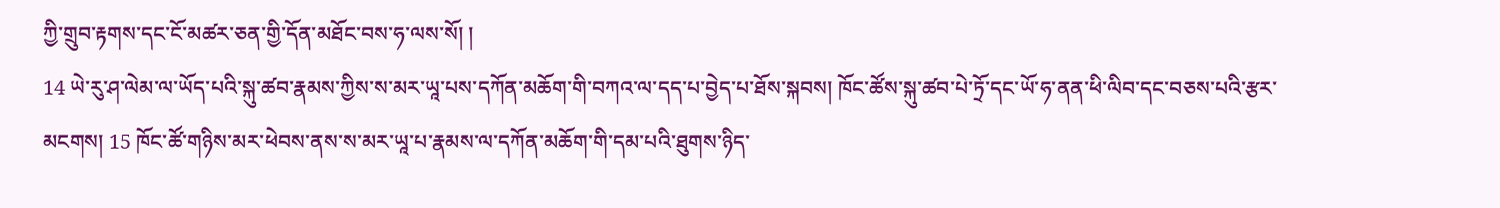ཀྱི་གྲུབ་རྟགས་དང་ངོ་མཚར་ཅན་གྱི་དོན་མཐོང་བས་ཧ་ལས་སོ། །
14 ཡེ་རུ་ཤ་ལེམ་ལ་ཡོད་པའི་སྐུ་ཚབ་རྣམས་ཀྱིས་ས་མར་ཡཱ་པས་དཀོན་མཆོག་གི་བཀའ་ལ་དད་པ་བྱེད་པ་ཐོས་སྐབས། ཁོང་ཚོས་སྐུ་ཚབ་པེ་ཏྲོ་དང་ཡོ་ཧ་ནན་ཕི་ལིབ་དང་བཅས་པའི་རྩར་མངགས། 15 ཁོང་ཚོ་གཉིས་མར་ཕེབས་ནས་ས་མར་ཡཱ་པ་རྣམས་ལ་དཀོན་མཆོག་གི་དམ་པའི་ཐུགས་ཉིད་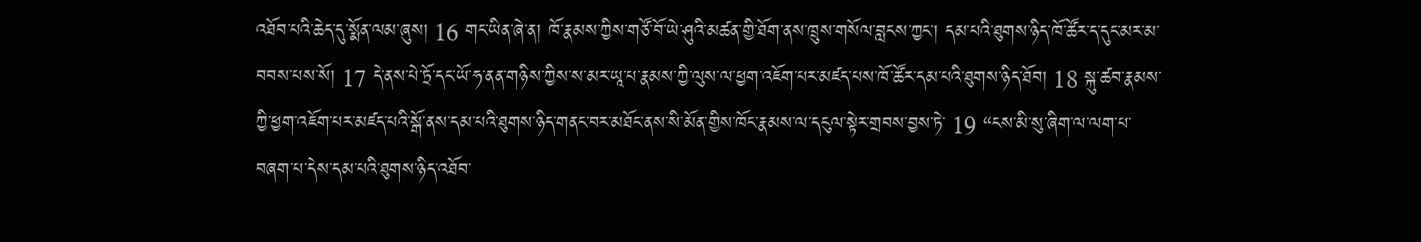འཐོབ་པའི་ཆེད་དུ་སྨོན་ལམ་ཞུས། 16 གང་ཡིན་ཞེ་ན། ཁོ་རྣམས་ཀྱིས་གཙོ་བོ་ཡེ་ཤུའི་མཚན་གྱི་ཐོག་ནས་ཁྲུས་གསོལ་བླངས་ཀྱང་། དམ་པའི་ཐུགས་ཉིད་ཁོ་ཚོར་ད་དུང་མར་མ་བབས་པས་སོ། 17 དེ་ནས་པེ་ཏྲོ་དང་ཡོ་ཧ་ནན་གཉིས་ཀྱིས་ས་མར་ཡཱ་པ་རྣམས་ཀྱི་ལུས་ལ་ཕྱག་འཇོག་པར་མཛད་པས་ཁོ་ཚོར་དམ་པའི་ཐུགས་ཉིད་ཐོབ། 18 སྐུ་ཚབ་རྣམས་ཀྱི་ཕྱག་འཇོག་པར་མཛད་པའི་སྒོ་ནས་དམ་པའི་ཐུགས་ཉིད་གནང་བར་མཐོང་ནས་སི་མོན་གྱིས་ཁོང་རྣམས་ལ་དངུལ་སྟེར་གྲབས་བྱས་ཏེ་ 19 “ངས་མི་སུ་ཞིག་ལ་ལག་པ་བཞག་པ་དེས་དམ་པའི་ཐུགས་ཉིད་འཐོབ་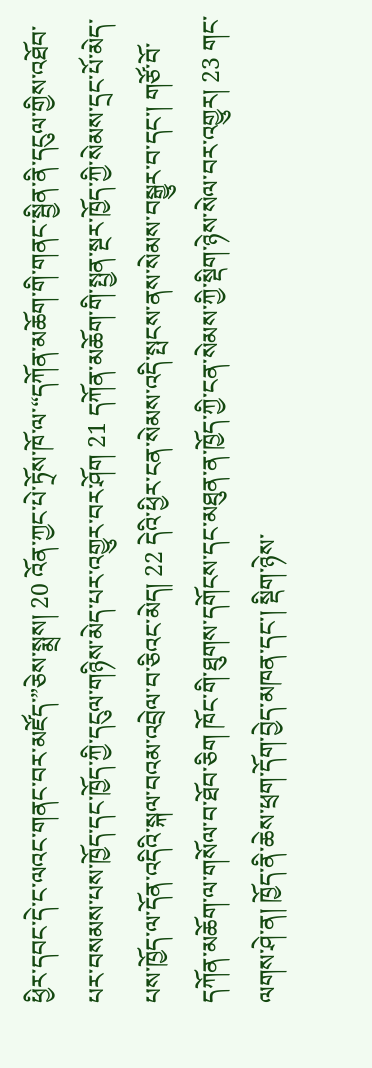ཕྱིར་དབང་དེ་ང་ལའང་གནང་བར་མཛོད་”ཅེས་སྨྲས། 20 འོན་ཀྱང་པེ་ཏྲོས་ཁོ་ལ་“དཀོན་མཆོག་གི་གནང་སྦྱིན་ནི་དངུལ་གྱིས་འཐོབ་པར་བསམས་པས་ཁྱོད་དང་ཁྱོད་ཀྱི་དངུལ་གཉིས་མེད་པར་འགྱུར་བར་ཤོག 21 དཀོན་མཆོག་གི་སྤྱན་སྔར་ཁྱོད་ཀྱི་སེམས་དྲང་པོ་མེད་པས་ཁྱོད་ལ་དོན་འདིའི་སྐལ་བའམ་འབྲེལ་བ་ཅིའང་མེད། 22 དེའི་ཕྱིར་ངན་སེམས་འདི་སྤངས་ནས་སེམས་བསྒྱུར་བ་དང་། གཙོ་བོ་དཀོན་མཆོག་ལ་གསོལ་བ་ཐོབ་ཅིག ཁོང་གི་ཐུགས་དགོངས་དང་མཐུན་ན་ཁྱོད་ཀྱི་ངན་སེམས་ཀྱི་སྡིག་ཉེས་སེལ་བར་འགྱུར། 23 གང་ལགས་ཤེ་ན། ཁྱོད་ནི་ཆེས་ཕྲག་དོག་བྱེད་མཁན་དང་། སྡིག་ཉེས་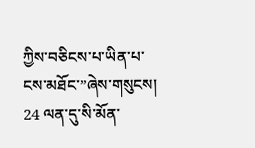ཀྱིས་བཅིངས་པ་ཡིན་པ་ངས་མཐོང་”ཞེས་གསུངས། 24 ལན་དུ་སི་མོན་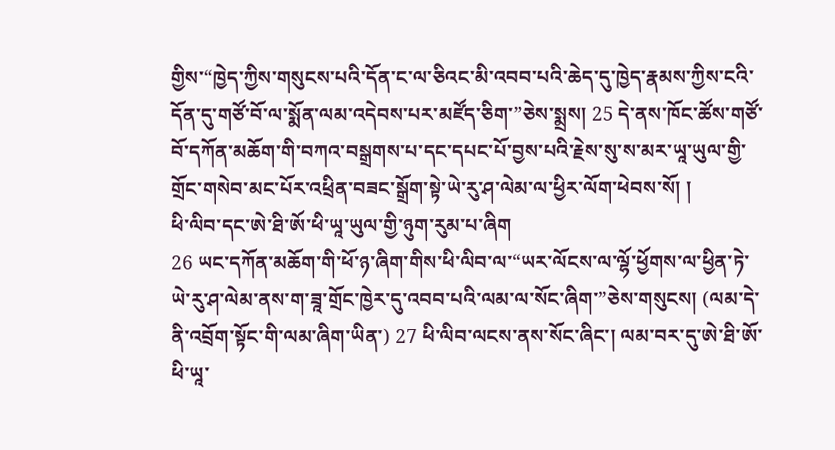གྱིས་“ཁྱེད་ཀྱིས་གསུངས་པའི་དོན་ང་ལ་ཅིའང་མི་འབབ་པའི་ཆེད་དུ་ཁྱེད་རྣམས་ཀྱིས་ངའི་དོན་དུ་གཙོ་བོ་ལ་སྨོན་ལམ་འདེབས་པར་མཛོད་ཅིག་”ཅེས་སྨྲས། 25 དེ་ནས་ཁོང་ཚོས་གཙོ་བོ་དཀོན་མཆོག་གི་བཀའ་བསྒྲགས་པ་དང་དཔང་པོ་བྱས་པའི་རྗེས་སུ་ས་མར་ཡཱ་ཡུལ་གྱི་གྲོང་གསེབ་མང་པོར་འཕྲིན་བཟང་སྒྲོག་སྟེ་ཡེ་རུ་ཤ་ལེམ་ལ་ཕྱིར་ལོག་ཕེབས་སོ། །
ཕི་ལིབ་དང་ཨེ་ཐི་ཨོ་ཕི་ཡཱ་ཡུལ་གྱི་ཉུག་རུམ་པ་ཞིག
26 ཡང་དཀོན་མཆོག་གི་ཕོ་ཉ་ཞིག་གིས་ཕི་ལིབ་ལ་“ཡར་ལོངས་ལ་ལྷོ་ཕྱོགས་ལ་ཕྱིན་ཏེ་ཡེ་རུ་ཤ་ལེམ་ནས་ག་ཟཱ་གྲོང་ཁྱེར་དུ་འབབ་པའི་ལམ་ལ་སོང་ཞིག་”ཅེས་གསུངས། (ལམ་དེ་ནི་འབྲོག་སྟོང་གི་ལམ་ཞིག་ཡིན་) 27 ཕི་ལིབ་ལངས་ནས་སོང་ཞིང་། ལམ་བར་དུ་ཨེ་ཐི་ཨོ་ཕི་ཡཱ་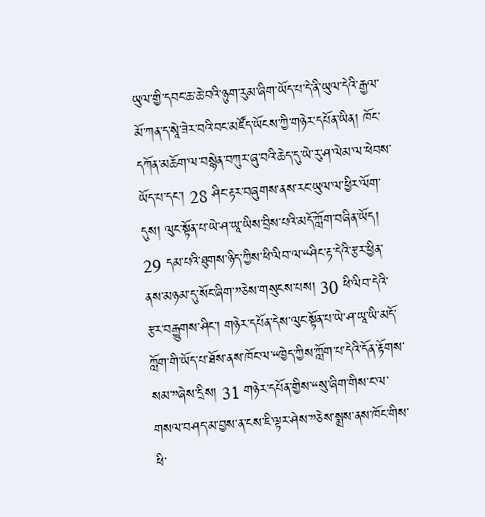ཡུལ་གྱི་དབང་ཆ་ཆེ་བའི་ཉུག་རུམ་ཞིག་ཡོད་པ་དེ་ནི་ཡུལ་དེའི་རྒྱལ་མོ་ཀན་ད་སཱེ་ཟེར་བའི་བང་མཛོད་ཡོངས་ཀྱི་གཉེར་དཔོན་ཡིན། ཁོང་དཀོན་མཆོག་ལ་བསྙེན་བཀུར་ཞུ་བའི་ཆེད་དུ་ཡེ་རུ་ཤ་ལེམ་ལ་ཕེབས་ཡོད་པ་དང་། 28 ཤིང་རྟར་བཞུགས་ནས་རང་ཡུལ་ལ་ཕྱིར་ལོག་དུས། ལུང་སྟོན་པ་ཡེ་ཤ་ཡཱ་ཡིས་བྲིས་པའི་མདོ་ཀློག་བཞིན་ཡོད། 29 དམ་པའི་ཐུགས་ཉིད་ཀྱིས་ཕི་ལིབ་ལ་“ཤིང་རྟ་དེའི་རྩར་ཕྱིན་ནས་མཉམ་དུ་སོང་ཞིག་”ཅེས་གསུངས་པས། 30 ཕི་ལིབ་དེའི་རྩར་བརྒྱུགས་ཤིང་། གཉེར་དཔོན་དེས་ལུང་སྟོན་པ་ཡེ་ཤ་ཡཱ་ཡི་མདོ་ཀློག་གི་ཡོད་པ་ཐོས་ནས་ཁོང་ལ་“ཁྱེད་ཀྱིས་ཀློག་པ་དེའི་དོན་རྟོགས་སམ་”ཞེས་དྲིས། 31 གཉེར་དཔོན་གྱིས་“སུ་ཞིག་གིས་ང་ལ་གསལ་བཤད་མ་བྱས་ན་ངས་ཇི་ལྟར་ཤེས་”ཅེས་སྨྲས་ནས་ཁོང་གིས་ཕི་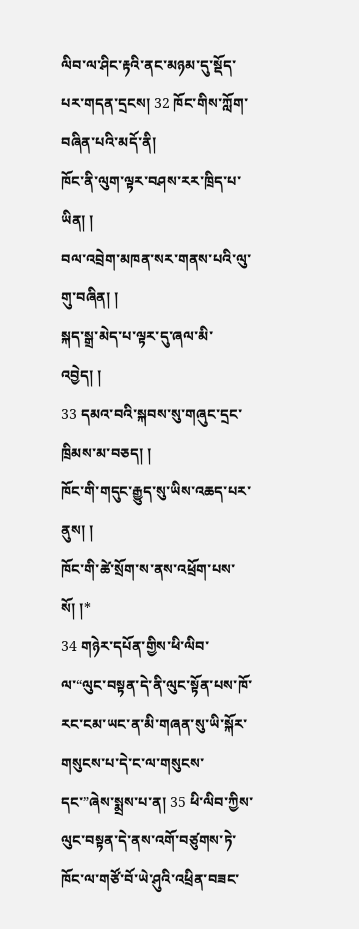ལིབ་ལ་ཤིང་རྟའི་ནང་མཉམ་དུ་སྡོད་པར་གདན་དྲངས། 32 ཁོང་གིས་ཀློག་བཞིན་པའི་མདོ་ནི།
ཁོང་ནི་ལུག་ལྟར་བཤས་རར་ཁྲིད་པ་ཡིན། །
བལ་འབྲེག་མཁན་སར་གནས་པའི་ལུ་གུ་བཞིན། །
སྐད་སྒྲ་མེད་པ་ལྟར་དུ་ཞལ་མི་འབྱེད། །
33 དམའ་བའི་སྐབས་སུ་གཞུང་དྲང་ཁྲིམས་མ་བཅད། །
ཁོང་གི་གདུང་རྒྱུད་སུ་ཡིས་འཆད་པར་ནུས། །
ཁོང་གི་ཚེ་སྲོག་ས་ནས་འཕྲོག་པས་སོ། །*
34 གཉེར་དཔོན་གྱིས་ཕི་ལིབ་ལ་“ལུང་བསྟན་དེ་ནི་ལུང་སྟོན་པས་ཁོ་རང་ངམ་ཡང་ན་མི་གཞན་སུ་ཡི་སྐོར་གསུངས་པ་དེ་ང་ལ་གསུངས་དང་”ཞེས་སྨྲས་པ་ན། 35 ཕི་ལིབ་ཀྱིས་ལུང་བསྟན་དེ་ནས་འགོ་བཙུགས་ཏེ་ཁོང་ལ་གཙོ་བོ་ཡེ་ཤུའི་འཕྲིན་བཟང་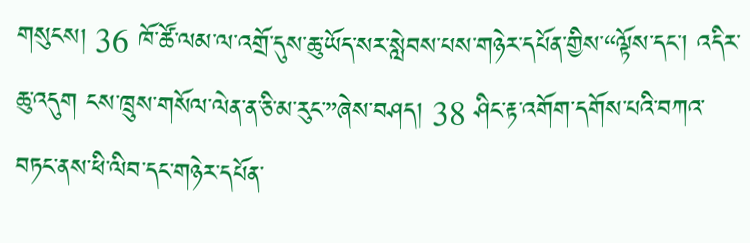གསུངས། 36 ཁོ་ཚོ་ལམ་ལ་འགྲོ་དུས་ཆུ་ཡོད་སར་སླེབས་པས་གཉེར་དཔོན་གྱིས་“ལྟོས་དང་། འདིར་ཆུ་འདུག ངས་ཁྲུས་གསོལ་ལེན་ན་ཅི་མ་རུང་”ཞེས་བཤད། 38 ཤིང་རྟ་འགོག་དགོས་པའི་བཀའ་བཏང་ནས་ཕི་ལིབ་དང་གཉེར་དཔོན་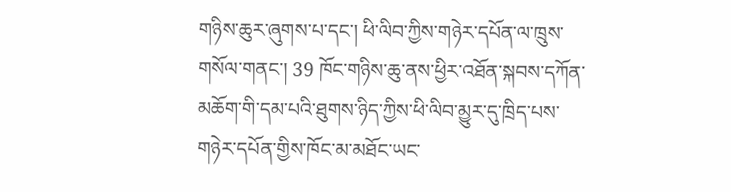གཉིས་ཆུར་ཞུགས་པ་དང་། ཕི་ལིབ་ཀྱིས་གཉེར་དཔོན་ལ་ཁྲུས་གསོལ་གནང་། 39 ཁོང་གཉིས་ཆུ་ནས་ཕྱིར་འཐོན་སྐབས་དཀོན་མཆོག་གི་དམ་པའི་ཐུགས་ཉིད་ཀྱིས་ཕི་ལིབ་མྱུར་དུ་ཁྲིད་པས་གཉེར་དཔོན་གྱིས་ཁོང་མ་མཐོང་ཡང་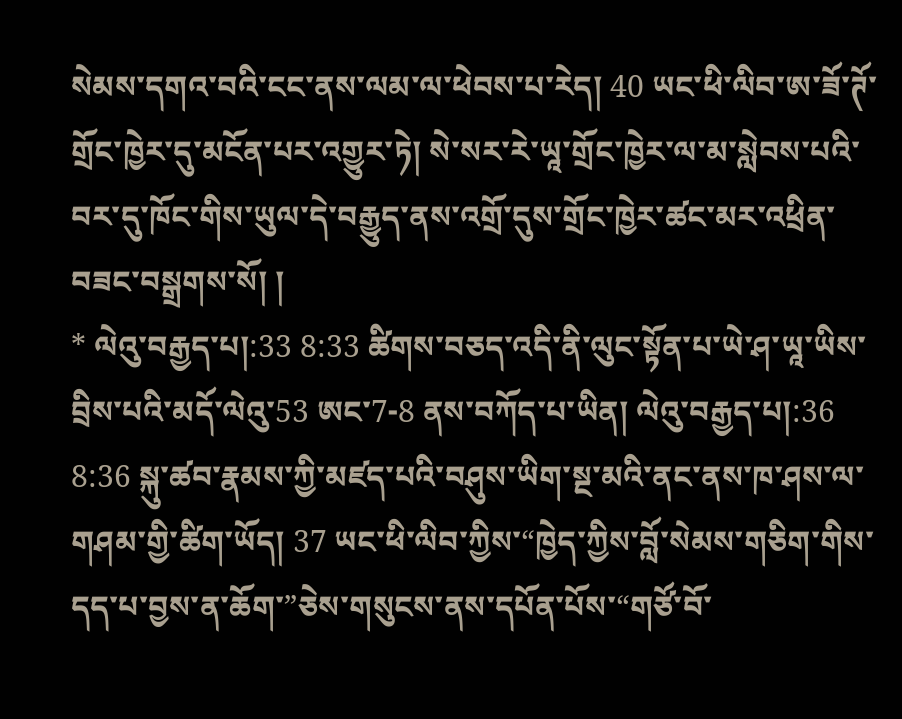སེམས་དགའ་བའི་ངང་ནས་ལམ་ལ་ཕེབས་པ་རེད། 40 ཡང་ཕི་ལིབ་ཨ་ཟོ་ཊོ་གྲོང་ཁྱེར་དུ་མངོན་པར་འགྱུར་ཏེ། སེ་སར་རེ་ཡཱ་གྲོང་ཁྱེར་ལ་མ་སླེབས་པའི་བར་དུ་ཁོང་གིས་ཡུལ་དེ་བརྒྱུད་ནས་འགྲོ་དུས་གྲོང་ཁྱེར་ཚང་མར་འཕྲིན་བཟང་བསྒྲགས་སོ། །
* ལེའུ་བརྒྱད་པ།:33 8:33 ཚིགས་བཅད་འདི་ནི་ལུང་སྟོན་པ་ཡེ་ཤ་ཡཱ་ཡིས་བྲིས་པའི་མདོ་ལེའུ་53 ཨང་7-8 ནས་བཀོད་པ་ཡིན། ལེའུ་བརྒྱད་པ།:36 8:36 སྐུ་ཚབ་རྣམས་ཀྱི་མཛད་པའི་བཤུས་ཡིག་སྔ་མའི་ནང་ནས་ཁ་ཤས་ལ་གཤམ་གྱི་ཚིག་ཡོད། 37 ཡང་ཕི་ལིབ་ཀྱིས་“ཁྱེད་ཀྱིས་བློ་སེམས་གཅིག་གིས་དད་པ་བྱས་ན་ཆོག་”ཅེས་གསུངས་ནས་དཔོན་པོས་“གཙོ་བོ་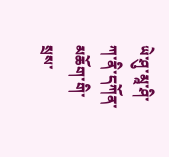ཡེ་ཤུ་མཱ་ཤི་ཀ་ནི་དཀོན་མཆོག་གི་སྲས་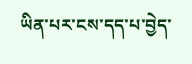ཡིན་པར་ངས་དད་པ་བྱེད་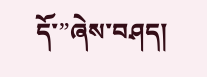དོ་”ཞེས་བཤད།